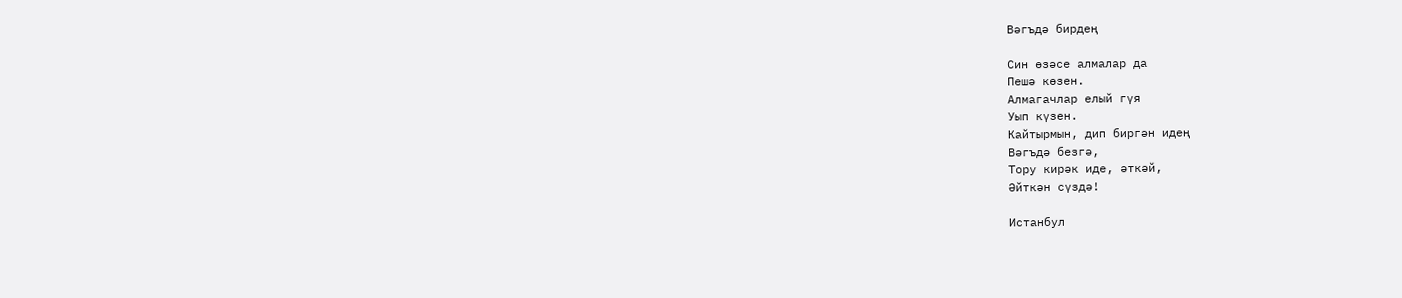Вәгъдә бирдең

Син өзәсе алмалар да
Пешә көзен.
Алмагачлар елый гүя
Уып күзен.
Кайтырмын, дип биргән идең
Вәгъдә безгә,
Тору кирәк иде, әткәй,
Әйткән сүздә!

Истанбул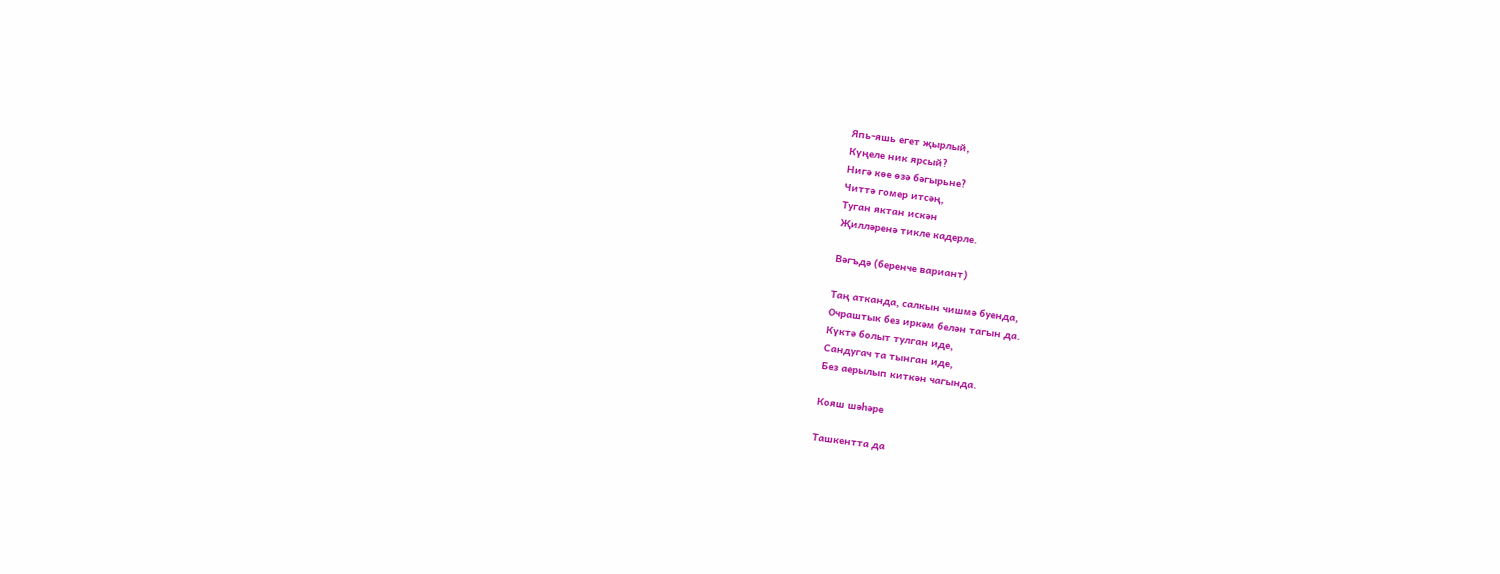Япь-яшь егет җырлый,
Күңеле ник ярсый?
Нигә көе өзә бәгырьне?
Читтә гомер итсәң,
Туган яктан искән
Җилләренә тикле кадерле.

Вәгъдә (беренче вариант)

Таң атканда, салкын чишмә буенда,
Очраштык без иркәм белән тагын да.
Күктә болыт тулган иде,
Сандугач та тынган иде,
Без аерылып киткән чагында.

Кояш шәһәре

Ташкентта да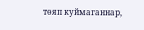төяп куймаганнар,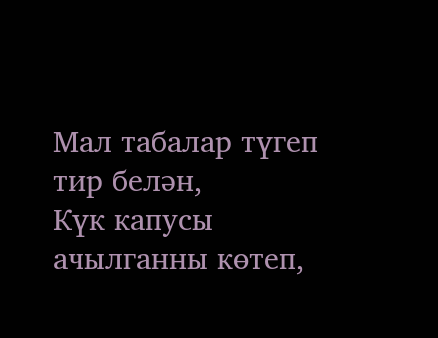Мал табалар түгеп тир белән,
Күк капусы ачылганны көтеп,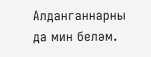Алданганнарны да мин беләм.